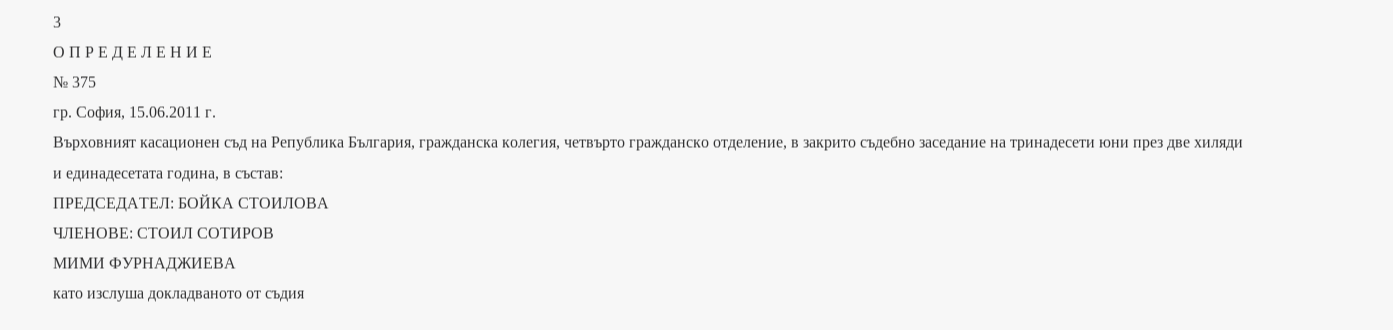3
О П Р Е Д Е Л Е Н И Е
№ 375
гр. София, 15.06.2011 г.
Върховният касационен съд на Република България, гражданска колегия, четвърто гражданско отделение, в закрито съдебно заседание на тринадесети юни през две хиляди и единадесетата година, в състав:
ПРЕДСЕДАТЕЛ: БОЙКА СТОИЛОВА
ЧЛЕНОВЕ: СТОИЛ СОТИРОВ
МИМИ ФУРНАДЖИЕВА
като изслуша докладваното от съдия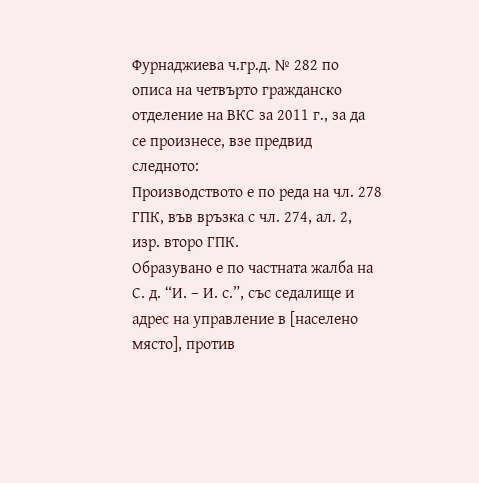Фурнаджиева ч.гр.д. № 282 по описа на четвърто гражданско отделение на ВКС за 2011 г., за да се произнесе, взе предвид следното:
Производството е по реда на чл. 278 ГПК, във връзка с чл. 274, ал. 2, изр. второ ГПК.
Образувано е по частната жалба на С. д. “И. – И. с.”, със седалище и адрес на управление в [населено място], против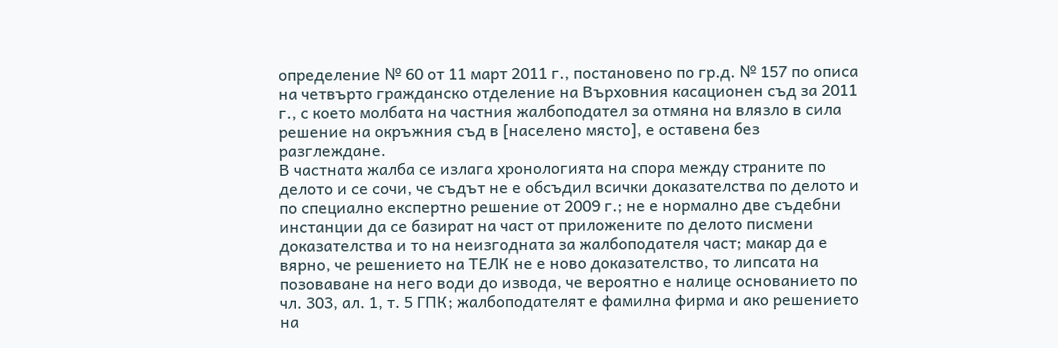определение № 60 от 11 март 2011 г., постановено по гр.д. № 157 по описа на четвърто гражданско отделение на Върховния касационен съд за 2011 г., с което молбата на частния жалбоподател за отмяна на влязло в сила решение на окръжния съд в [населено място], е оставена без разглеждане.
В частната жалба се излага хронологията на спора между страните по делото и се сочи, че съдът не е обсъдил всички доказателства по делото и по специално експертно решение от 2009 г.; не е нормално две съдебни инстанции да се базират на част от приложените по делото писмени доказателства и то на неизгодната за жалбоподателя част; макар да е вярно, че решението на ТЕЛК не е ново доказателство, то липсата на позоваване на него води до извода, че вероятно е налице основанието по чл. 303, ал. 1, т. 5 ГПК; жалбоподателят е фамилна фирма и ако решението на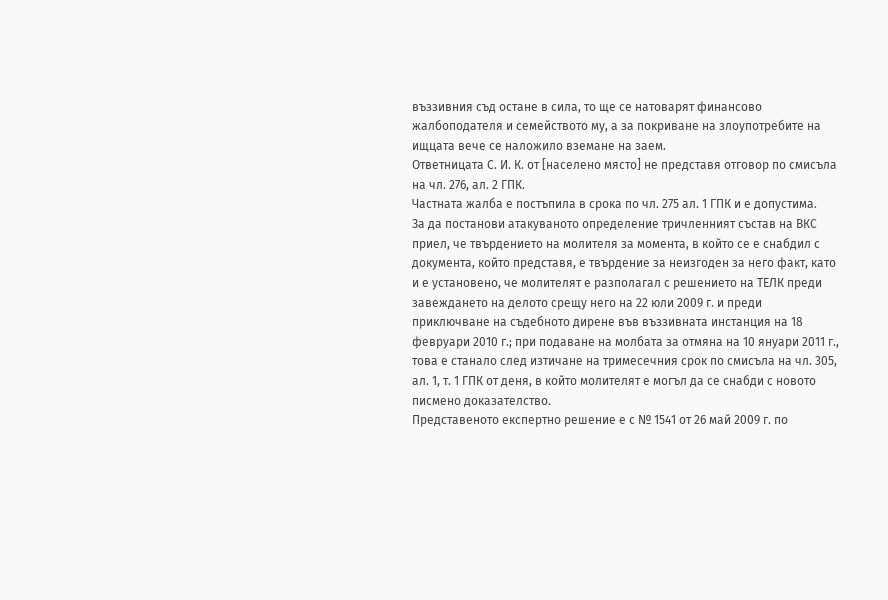въззивния съд остане в сила, то ще се натоварят финансово жалбоподателя и семейството му, а за покриване на злоупотребите на ищцата вече се наложило вземане на заем.
Ответницата С. И. К. от [населено място] не представя отговор по смисъла на чл. 276, ал. 2 ГПК.
Частната жалба е постъпила в срока по чл. 275 ал. 1 ГПК и е допустима.
За да постанови атакуваното определение тричленният състав на ВКС приел, че твърдението на молителя за момента, в който се е снабдил с документа, който представя, е твърдение за неизгоден за него факт, като и е установено, че молителят е разполагал с решението на ТЕЛК преди завеждането на делото срещу него на 22 юли 2009 г. и преди приключване на съдебното дирене във въззивната инстанция на 18 февруари 2010 г.; при подаване на молбата за отмяна на 10 януари 2011 г., това е станало след изтичане на тримесечния срок по смисъла на чл. 305, ал. 1, т. 1 ГПК от деня, в който молителят е могъл да се снабди с новото писмено доказателство.
Представеното експертно решение е с № 1541 от 26 май 2009 г. по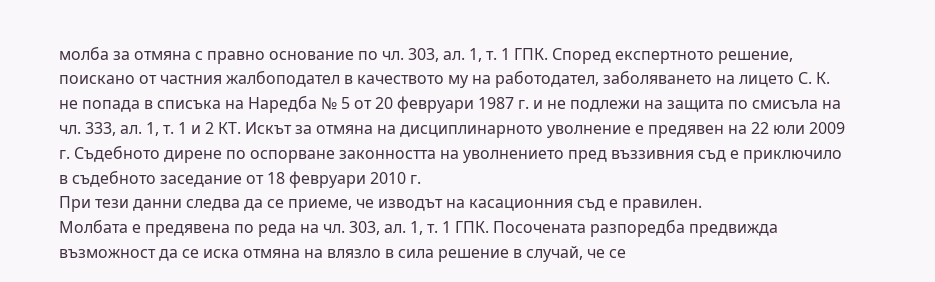молба за отмяна с правно основание по чл. 303, ал. 1, т. 1 ГПК. Според експертното решение, поискано от частния жалбоподател в качеството му на работодател, заболяването на лицето С. К. не попада в списъка на Наредба № 5 от 20 февруари 1987 г. и не подлежи на защита по смисъла на чл. 333, ал. 1, т. 1 и 2 КТ. Искът за отмяна на дисциплинарното уволнение е предявен на 22 юли 2009 г. Съдебното дирене по оспорване законността на уволнението пред въззивния съд е приключило в съдебното заседание от 18 февруари 2010 г.
При тези данни следва да се приеме, че изводът на касационния съд е правилен.
Молбата е предявена по реда на чл. 303, ал. 1, т. 1 ГПК. Посочената разпоредба предвижда възможност да се иска отмяна на влязло в сила решение в случай, че се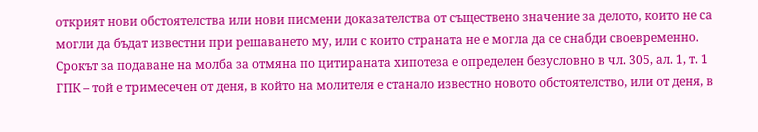открият нови обстоятелства или нови писмени доказателства от съществено значение за делото, които не са могли да бъдат известни при решаването му, или с които страната не е могла да се снабди своевременно. Срокът за подаване на молба за отмяна по цитираната хипотеза е определен безусловно в чл. 305, ал. 1, т. 1 ГПК – той е тримесечен от деня, в който на молителя е станало известно новото обстоятелство, или от деня, в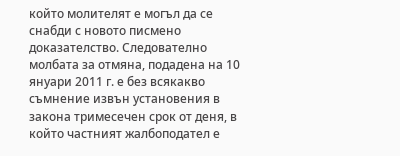който молителят е могъл да се снабди с новото писмено доказателство. Следователно молбата за отмяна, подадена на 10 януари 2011 г. е без всякакво съмнение извън установения в закона тримесечен срок от деня, в който частният жалбоподател е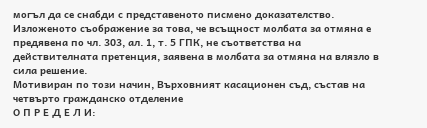могъл да се снабди с представеното писмено доказателство. Изложеното съображение за това, че всъщност молбата за отмяна е предявена по чл. 303, ал. 1, т. 5 ГПК, не съответства на действителната претенция, заявена в молбата за отмяна на влязло в сила решение.
Мотивиран по този начин, Върховният касационен съд, състав на четвърто гражданско отделение
О П Р Е Д Е Л И: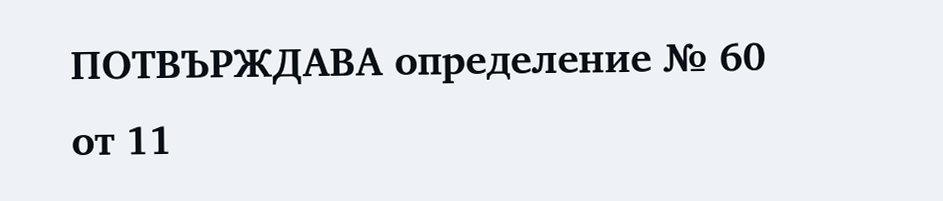ПОТВЪРЖДАВА определение № 60 от 11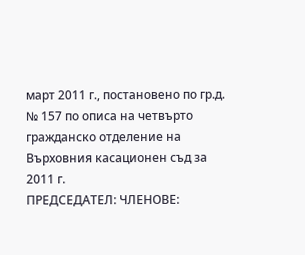март 2011 г., постановено по гр.д. № 157 по описа на четвърто гражданско отделение на Върховния касационен съд за 2011 г.
ПРЕДСЕДАТЕЛ: ЧЛЕНОВЕ: